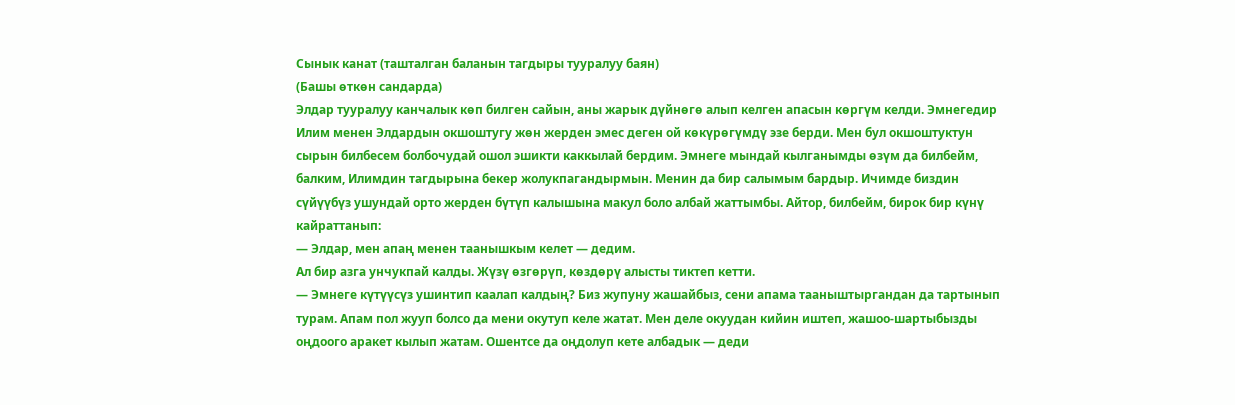Сынык канат (ташталган баланын тагдыры тууралуу баян)
(Башы өткөн сандарда)
Элдар тууралуу канчалык көп билген сайын, аны жарык дүйнөгө алып келген апасын көргүм келди. Эмнегедир Илим менен Элдардын окшоштугу жөн жерден эмес деген ой көкүрөгүмдү эзе берди. Мен бул окшоштуктун сырын билбесем болбочудай ошол эшикти каккылай бердим. Эмнеге мындай кылганымды өзүм да билбейм, балким, Илимдин тагдырына бекер жолукпагандырмын. Менин да бир салымым бардыр. Ичимде биздин сүйүүбүз ушундай орто жерден бүтүп калышына макул боло албай жаттымбы. Айтор, билбейм, бирок бир күнү кайраттанып:
— Элдар, мен апаң менен таанышкым келет — дедим.
Ал бир азга унчукпай калды. Жүзү өзгөрүп, көздөрү алысты тиктеп кетти.
— Эмнеге күтүүсүз ушинтип каалап калдың? Биз жупуну жашайбыз, сени апама тааныштыргандан да тартынып турам. Апам пол жууп болсо да мени окутуп келе жатат. Мен деле окуудан кийин иштеп, жашоо-шартыбызды оңдоого аракет кылып жатам. Ошентсе да оңдолуп кете албадык — деди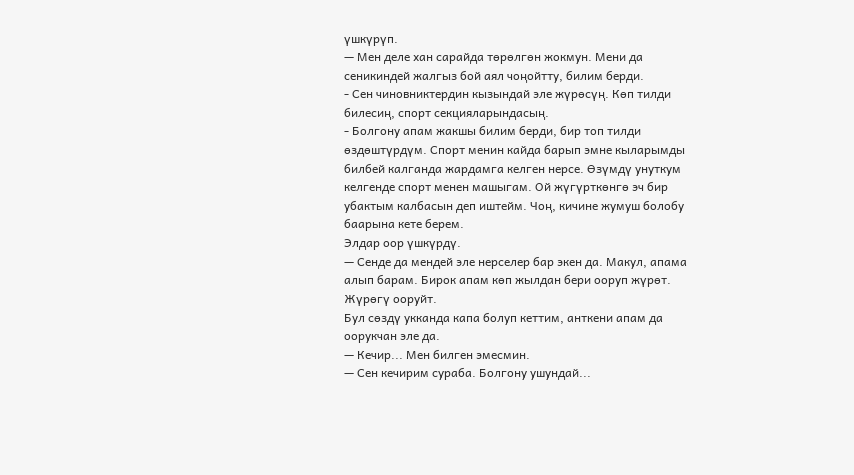үшкүрүп.
— Мен деле хан сарайда төрөлгөн жокмун. Мени да сеникиндей жалгыз бой аял чоңойтту, билим берди.
- Сен чиновниктердин кызындай эле жүрөсүң. Көп тилди билесиң, спорт секцияларындасың.
- Болгону апам жакшы билим берди, бир топ тилди өздөштүрдүм. Спорт менин кайда барып эмне кыларымды билбей калганда жардамга келген нерсе. Өзүмдү унуткум келгенде спорт менен машыгам. Ой жүгүрткөнгө эч бир убактым калбасын деп иштейм. Чоң, кичине жумуш болобу баарына кете берем.
Элдар оор үшкүрдү.
— Сенде да мендей эле нерселер бар экен да. Макул, апама алып барам. Бирок апам көп жылдан бери ооруп жүрөт. Жүрөгү ооруйт.
Бул сөздү укканда капа болуп кеттим, анткени апам да оорукчан эле да.
— Кечир... Мен билген эмесмин.
— Сен кечирим сураба. Болгону ушундай...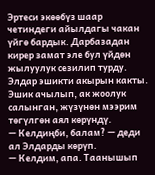Эртеси экөөбүз шаар четиндеги айылдагы чакан үйгө бардык. Дарбазадан кирер замат эле бул үйдөн жылуулук сезилип турду. Элдар эшикти акырын какты. Эшик ачылып, ак жоолук салынган, жүзүнөн мээрим төгүлгөн аял көрүндү.
— Келдиңби, балам? — деди ал Элдарды көрүп.
— Келдим, апа. Таанышып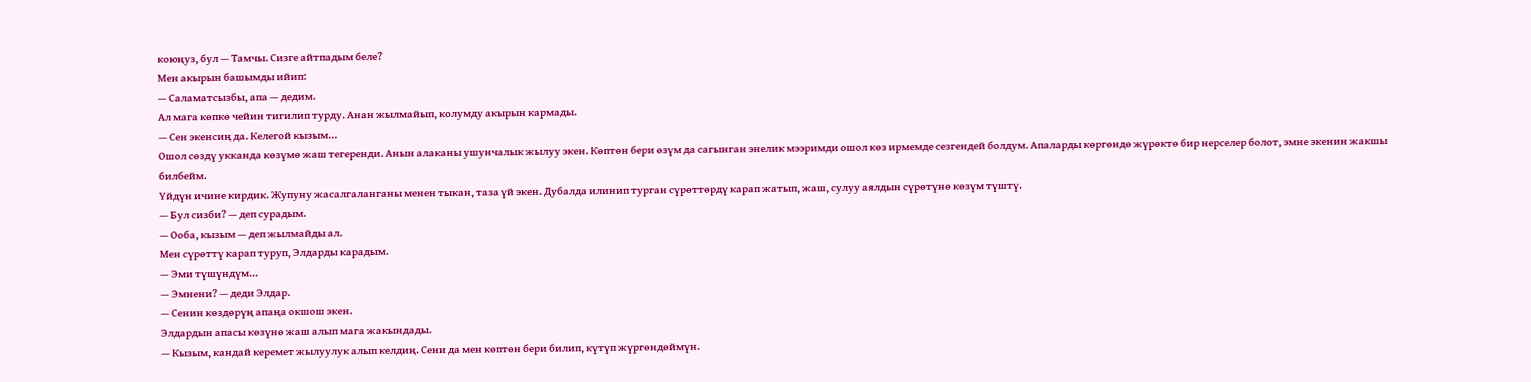коюңуз, бул — Тамчы. Сизге айтпадым беле?
Мен акырын башымды ийип:
— Саламатсызбы, апа — дедим.
Ал мага көпкө чейин тигилип турду. Анан жылмайып, колумду акырын кармады.
— Сен экенсиң да. Келегой кызым...
Ошол сөздү укканда көзүмө жаш тегеренди. Анын алаканы ушунчалык жылуу экен. Көптөн бери өзүм да сагынган энелик мээримди ошол көз ирмемде сезгендей болдум. Апаларды көргөндө жүрөктө бир нерселер болот, эмне экенин жакшы билбейм.
Үйдүн ичине кирдик. Жупуну жасалгаланганы менен тыкан, таза үй экен. Дубалда илинип турган сүрөттөрдү карап жатып, жаш, сулуу аялдын сүрөтүнө көзүм түштү.
— Бул сизби? — деп сурадым.
— Ооба, кызым — деп жылмайды ал.
Мен сүрөттү карап туруп, Элдарды карадым.
— Эми түшүндүм...
— Эмнени? — деди Элдар.
— Сенин көздөрүң апаңа окшош экен.
Элдардын апасы көзүнө жаш алып мага жакындады.
— Кызым, кандай керемет жылуулук алып келдиң. Сени да мен көптөн бери билип, күтүп жүргөндөймүн.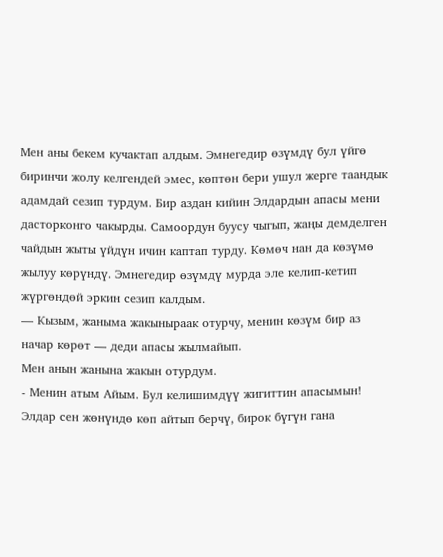Мен аны бекем кучактап алдым. Эмнегедир өзүмдү бул үйгө биринчи жолу келгендей эмес, көптөн бери ушул жерге таандык адамдай сезип турдум. Бир аздан кийин Элдардын апасы мени дасторконго чакырды. Самоордун буусу чыгып, жаңы демделген чайдын жыты үйдүн ичин каптап турду. Көмөч нан да көзүмө жылуу көрүндү. Эмнегедир өзүмдү мурда эле келип-кетип жүргөндөй эркин сезип калдым.
— Кызым, жаныма жакыныраак отурчу, менин көзүм бир аз начар көрөт — деди апасы жылмайып.
Мен анын жанына жакын отурдум.
- Менин атым Айым. Бул келишимдүү жигиттин апасымын! Элдар сен жөнүндө көп айтып берчү, бирок бүгүн гана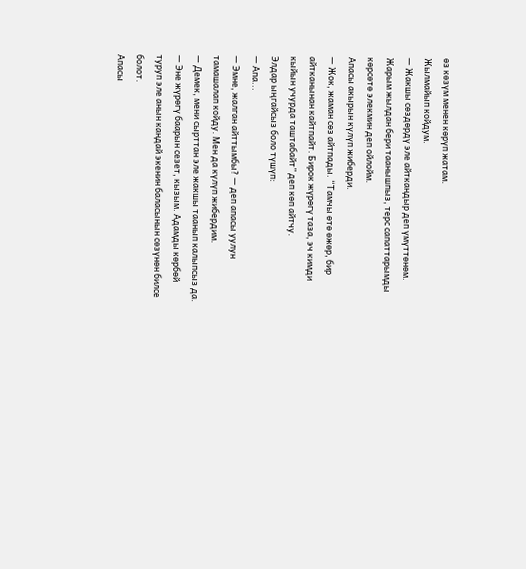өз көзүм менен көрүп жатам.
Жылмайып койдум.
— Жакшы сөздөрдү эле айткандыр деп үмүттөнөм. Жарым жылдан бери таанышпыз, терс сапаттарымды көрсөтө элекмин деп ойлойм.
Апасы акырын күлүп жиберди.
— Жок, жаман сөз айтпады. “Тамчы өтө өжөр, бир айтканынан кайтпайт. Бирок жүрөгү таза, эч кимди кыйын учурда таштабайт” деп көп айтчу.
Элдар ыңгайсыз боло түшүп:
— Апа...
— Эмне, жалган айттымбы? — деп апасы уулун тамашалап койду. Мен да күлүп жибердим.
— Демек, мени сырттан эле жакшы таанып калыпсыз да.
— Эне жүрөгү баарын сезет, кызым. Адамды көрбөй туруп эле анын кандай экенин баласынын сөзүнөн билсе болот.
Апасы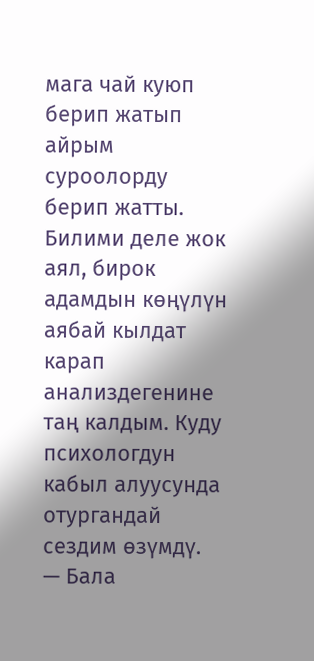мага чай куюп берип жатып айрым суроолорду берип жатты. Билими деле жок аял, бирок адамдын көңүлүн аябай кылдат карап анализдегенине таң калдым. Куду психологдун кабыл алуусунда отургандай сездим өзүмдү.
— Бала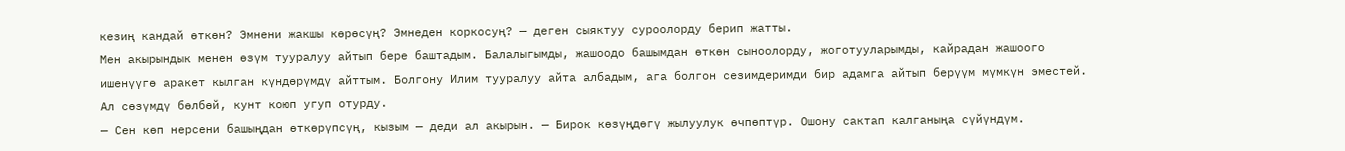кезиң кандай өткөн? Эмнени жакшы көрөсүң? Эмнеден коркосуң? — деген сыяктуу суроолорду берип жатты.
Мен акырындык менен өзүм тууралуу айтып бере баштадым. Балалыгымды, жашоодо башымдан өткөн сыноолорду, жоготууларымды, кайрадан жашоого ишенүүгө аракет кылган күндөрүмдү айттым. Болгону Илим тууралуу айта албадым, ага болгон сезимдеримди бир адамга айтып берүүм мүмкүн эместей. Ал сөзүмдү бөлбөй, кунт коюп угуп отурду.
— Сен көп нерсени башыңдан өткөрүпсүң, кызым — деди ал акырын. — Бирок көзүңдөгү жылуулук өчпөптүр. Ошону сактап калганыңа сүйүндүм.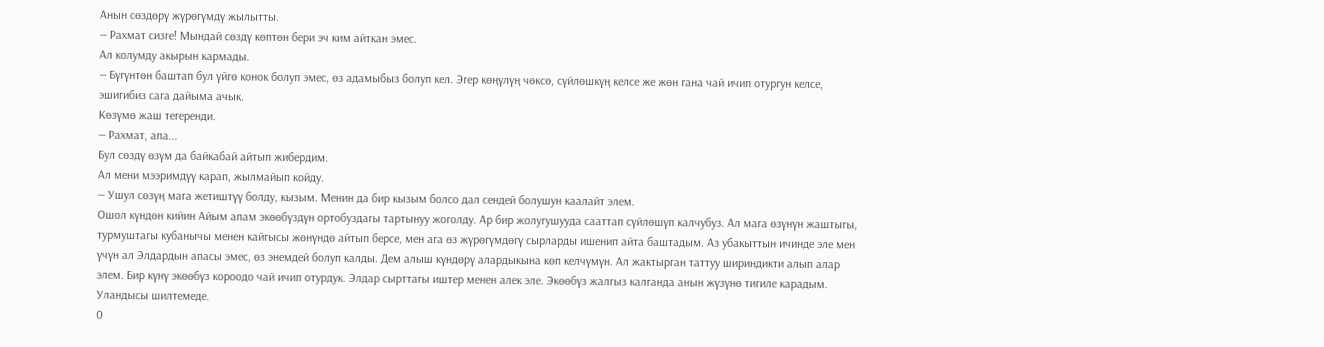Анын сөздөрү жүрөгүмдү жылытты.
— Рахмат сизге! Мындай сөздү көптөн бери эч ким айткан эмес.
Ал колумду акырын кармады.
— Бүгүнтөн баштап бул үйгө конок болуп эмес, өз адамыбыз болуп кел. Эгер көңүлүң чөксө, сүйлөшкүң келсе же жөн гана чай ичип отургун келсе, эшигибиз сага дайыма ачык.
Көзүмө жаш тегеренди.
— Рахмат, апа...
Бул сөздү өзүм да байкабай айтып жибердим.
Ал мени мээримдүү карап, жылмайып койду.
— Ушул сөзүң мага жетиштүү болду, кызым. Менин да бир кызым болсо дал сендей болушун каалайт элем.
Ошол күндөн кийин Айым апам экөөбүздүн ортобуздагы тартынуу жоголду. Ар бир жолугушууда сааттап сүйлөшүп калчубуз. Ал мага өзүнүн жаштыгы, турмуштагы кубанычы менен кайгысы жөнүндө айтып берсе, мен ага өз жүрөгүмдөгү сырларды ишенип айта баштадым. Аз убакыттын ичинде эле мен үчүн ал Элдардын апасы эмес, өз энемдей болуп калды. Дем алыш күндөрү алардыкына көп келчүмүн. Ал жактырган таттуу шириндикти алып алар элем. Бир күнү экөөбүз короодо чай ичип отурдук. Элдар сырттагы иштер менен алек эле. Экөөбүз жалгыз калганда анын жүзүнө тигиле карадым.
Уландысы шилтемеде.
0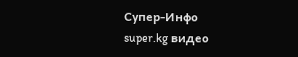Супер-Инфо
super.kg видео